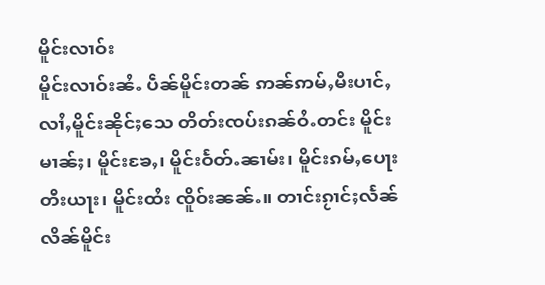မိူင်းလၢဝ်း
မိူင်းလၢဝ်းၼႆႉ ပဵၼ်မိူင်းတၼ် ဢၼ်ဢမ်ႇမီးပၢင်ႇလၢႆႇမိူင်းၼိုင်ႈသေ တိတ်းၸပ်းၵၼ်ဝႆႉတင်း မိူင်းမၢၼ်ႈ၊ မိူင်းၶႄႇ၊ မိူင်းဝႅတ်ႉၼၢမ်း၊ မိူင်းၵမ်ႇပေႃးတီးယႃး၊ မိူင်းထႆး ၸိူဝ်းၼၼ်ႉ။ တၢင်းၵႂၢင်ႈလႅၼ်လိၼ်မိူင်း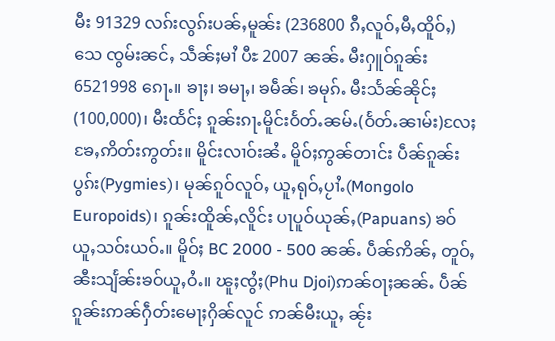မီး 91329 လၵ်းလွၵ်းပၼ်ႇမူၼ်း (236800 ၵီႇလူဝ်ႇမီႇထိူဝ်ႇ) သေ ၸွမ်းၼင်ႇ သဵၼ်ႈမၢႆ ပီႊ 2007 ၼၼ်ႉ မီးႁူဝ်ၵူၼ်း 6521998 ၵေႃႉ။ ၶႃႈ၊ ၶမႃႇ၊ ၶမဵၼ်၊ ၶမုၵ်ႉ မီးသႅၼ်ၼိုင်ႈ(100,000)၊ မီးထႅင်ႈ ၵူၼ်းၵႃႉမိူင်းဝႅတ်ႉၼမ်ႉ(ဝႅတ်ႉၼၢမ်း)လႄႈ ၶႄႇဢိတ်းဢွတ်း။ မိူင်းလၢဝ်းၼႆႉ မိူဝ်ႈဢွၼ်တၢင်း ပဵၼ်ၵူၼ်းပွၵ်း(Pygmies)၊ မုၼ်ၵူဝ်လူဝ်ႇ ယူႇရုဝ်ႇပႂၢႆႉ(Mongolo Europoids)၊ ၵူၼ်းထိူၼ်ႇလိူင်း ပႃပူဝ်ယုၼ်ႇ(Papuans) ၶဝ်ယူႇသဝ်းယဝ်ႉ။ မိူဝ်ႈ BC 2000 - 500 ၼၼ်ႉ ပဵၼ်ဢိၼ်ႇ တူဝ်ႇၼီးသျႅၼ်းၶဝ်ယူႇဝႆႉ။ ၽူႈၸွႆႈ(Phu Djoi)ဢၼ်ဝႃႈၼၼ်ႉ ပဵၼ်ၵူၼ်းဢၼ်ႁဵတ်းမေႃႈႁိၼ်လူင် ဢၼ်မီးယူႇ ၼႂ်း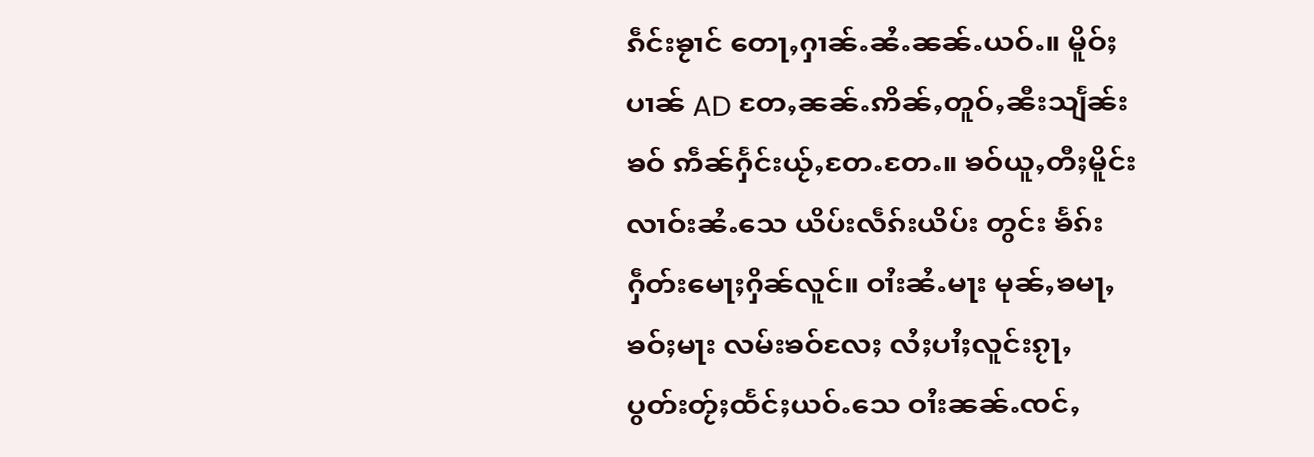ၵဵင်းၶႂၢင် တေႃႇႁၢၼ်ႉၼႆႉၼၼ်ႉယဝ်ႉ။ မိူဝ်ႈပၢၼ် AD တႄႇၼၼ်ႉဢိၼ်ႇတူဝ်ႇၼီးသျႅၼ်းၶဝ် ဢဵၼ်ႁႅင်းယႂ်ႇတႄႉတႄႉ။ ၶဝ်ယူႇတီႈမိူင်းလၢဝ်းၼႆႉသေ ယိပ်းလဵၵ်းယိပ်း တွင်း ၶႅၵ်းႁဵတ်းမေႃႈႁိၼ်လူင်။ ဝၢႆးၼႆႉမႃး မုၼ်ႇၶမႃႇၶဝ်ႈမႃး လမ်းၶဝ်လႄႈ လႆႈပၢႆႈလူင်းၵႂႃႇပွတ်းတႂ်ႈထႅင်ႈယဝ်ႉသေ ဝၢႆးၼၼ်ႉၸင်ႇ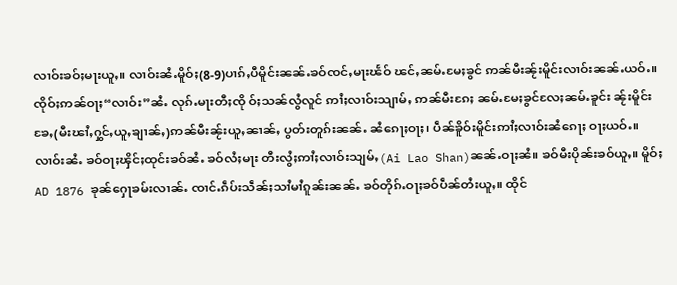လၢဝ်းၶဝ်ႈမႃးယူႇ။ လၢဝ်းၼႆႉမိူဝ်ႈ(8-9)ပၢၵ်ႇပီမိူင်းၼၼ်ႉၶဝ်ၸင်ႇမႃးၽႅဝ် ၽင်ႇၼမ်ႉမႄႈၶွင် ဢၼ်မီးၼႂ်းမိူင်းလၢဝ်းၼၼ်ႉယဝ်ႉ။
ၸိုဝ်ႈဢၼ်ဝႃႈ“လၢဝ်း”ၼႆႉ လုၵ်ႉမႃးတီႈၸို ဝ်ႈသၼ်လွႆလူင် ဢၢႆႈလၢဝ်းသျၢမ်ႇ ဢၼ်မီးၵႄႈ ၼမ်ႉမႄႈၶွင်လႄႈၼမ်ႉၶူင်း ၼႂ်းမိူင်းၶႄႇ(မီးၽၢႆႇႁွင်ႇယူႇၶျၢၼ်ႇ)ဢၼ်မီးၼႂ်းယူႇၼၢၼ်ႇ ပွတ်းတူၵ်းၼၼ်ႉ ၼႆၵေႃႈဝႃႈ၊ ပဵၼ်ၶိူဝ်းမိူင်းဢၢႆႈလၢဝ်းၼႆၵေႃႈ ဝႃႈယဝ်ႉ။ လၢဝ်းၼႆႉ ၶဝ်ဝႃႈၾိင်ႈထုင်းၶဝ်ၼႆႉ ၶဝ်လႆႈမႃး တီးလွႆႈဢၢႆႈလၢဝ်းသျမ်ႇ(Ai Lao Shan)ၼၼ်ႉဝႃႈၼႆ။ ၶဝ်မီးပိုၼ်းၶဝ်ယူႇ။ မိူဝ်ႈ AD 1876 ၶုၼ်ႁေႃၶမ်းလၢၼ်ႉ ၸၢင်ႉၵဵပ်းသဵၼ်ႈသၢႆမၢႆၵူၼ်းၼၼ်ႉ ၶဝ်တိုၵ်ႉဝႃႈၶဝ်ပဵၼ်တႆးယူႇ။ ထိုင်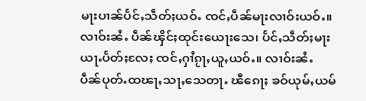မႃးပၢၼ်ပႅင်ႇသဵတ်ႈယဝ်ႉ ၸင်ႇပဵၼ်မႃးလၢဝ်းယဝ်ႉ။ လၢဝ်းၼႆႉ ပဵၼ်ၾိင်ႈထုင်းယေႃးသေ၊ ပႅင်ႇသဵတ်ႈမႃးယႃႉပႅတ်ႈလႄႈ ၸင်ႇႁၢႆၵႂႃႇယူႇယဝ်ႉ။ လၢဝ်းၼႆႉ ပဵၼ်ပုတ်ႉထၽႃႇသႃႇသေတႃႉ ၽီၵေႃႈ ၶဝ်ယုမ်ႇယမ်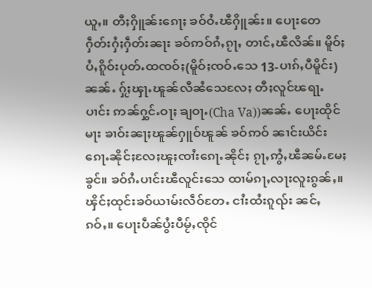ယူႇ။ တီႈႁိူၼ်းၵေႃႈ ၶဝ်ဝႆႉၽီႁိူၼ်း။ ပေႃးတေႁဵတ်းႁႆႈႁဵတ်းၼႃး ၶဝ်ဢဝ်ၵႆႇၵႂႃႇ တၢင်ႇၽီလိၼ်။ မိူဝ်ႈပႆႇၵိူဝ်းပုတ်ႉထၸဝ်ႈ(မိူဝ်ႈၸဝ်ႉသေ 13-ပၢၵ်ႇပီမိူင်း)ၼၼ်ႉ ႁႂ်ႈၾႃႉၽူၼ်လီၼႆသေလႄႈ တီႈလူင်ၽရႃႉပၢင်း ဢၼ်ႁွင်ႉဝႃႈ ၶျဝႃႉ(Cha Va))ၼၼ်ႉ ပေႃးထိုင်မႃး ၶၢဝ်းၼႃႈၽူၼ်ႁူဝ်ၽူၼ် ၶဝ်ဢဝ် ၼၢင်းယိင်းၵေႃႉၼိုင်ႈလႄႈၽူႈၸၢႆးၵေႃႉၼိုင်ႈ ၵႂႃႇဢွႆႇၽီၼမ်ႉမႄႈၶွင်။ ၶဝ်ၵႆႉပၢင်းၽီလူင်းသေ ထၢမ်ၵႃႇလႃးလူးၵွၼ်ႇ။ ၾိင်ႈထုင်းၶဝ်ယၢမ်းလဵဝ်တႄႉ ငၢႆးထႆးၵူၺ်း ၼင်ႇၵဝ်ႇ။ ပေႃးပဵၼ်ပွႆးပီမႂ်ႇၸိုင်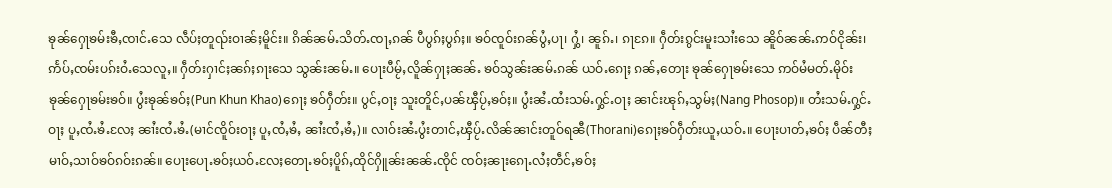ၶုၼ်ႁေႃၶမ်းၶီႇၸၢင်ႉသေ လဵပ်ႈတူၺ်းဝၢၼ်ႈမိူင်း။ ၵိၼ်ၼမ်ႉသိတ်ႉၸႃႇၵၼ် ပီပွၵ်ႈပွၵ်ႈ။ ၶဝ်ၸူဝ်းၵၼ်ပွႆႇပႃ၊ ႁွႆ၊ ၼူၵ်ႉ၊ ၵႃၵႄ။ ႁဵတ်းၵွင်းမူးသၢႆးသေ ၼိူဝ်ၼၼ်ႉဢဝ်ငိုၼ်း၊ ဢႅပ်ႇၸမ်းပၵ်းဝႆႉသေလူႇ။ ႁဵတ်းႁၢင်ႈၼၵ်ႈၵႃးသေ သွၼ်းၼမ်ႉ။ ပေႃးပီမႂ်ႇလိူၼ်ႁႃႈၼၼ်ႉ ၶဝ်သွၼ်းၼမ်ႉၵၼ် ယဝ်ႉၵေႃႈ ၵၼ်ႇတေႃး ၶုၼ်ႁေႃၶမ်းသေ ဢဝ်မႆမတ်ႉမိုဝ်းၶုၼ်ႁေႃၶမ်းၶဝ်။ ပွႆးၶုၼ်ၶဝ်ႈ(Pun Khun Khao)ၵေႃႈ ၶဝ်ႁဵတ်း။ ပွင်ႇဝႃႈ သူးတိူင်ႇပၼ်ၾီပႂ်ႇၶဝ်ႈ။ ပွႆးၼႆႉထႆးသမ်ႉႁွင်ႉဝႃႈ ၼၢင်းၽုၵ်ႇသွမ်ႈ(Nang Phosop)။ တႆးသမ်ႉႁွင်ႉဝႃႈ ပူႇၸႆႉၶႆႉလႄႈ ၼၢႆးၸႆႉၶႆႉ(မၢင်ၸိူဝ်းဝႃႈ ပူႇၸႆႇၶႆႇ ၼၢႆးၸႆႇၶႆႇ)။ လၢဝ်းၼႆႉပွႆးတၢင်ႇၾီပႂ်ႉလိၼ်ၼၢင်းတူဝ်ရၼီ(Thorani)ၵေႃႈၶဝ်ႁဵတ်းယူႇယဝ်ႉ။ ပေႃးပၢတ်ႇၶဝ်ႈ ပဵၼ်တီႈမၢဝ်ႇသၢဝ်ၶဝ်ၵဝ်းၵၼ်။ ပေႃးပေႃႉၶဝ်ႈယဝ်ႉလႄႈတေႃႉၶဝ်ႈပိူၵ်ႇထိုင်ႁိူၼ်းၼၼ်ႉၸိုင် ၸဝ်ႈၼႃးၵေႃႉလႆႈတဵင်ႇၶဝ်ႈ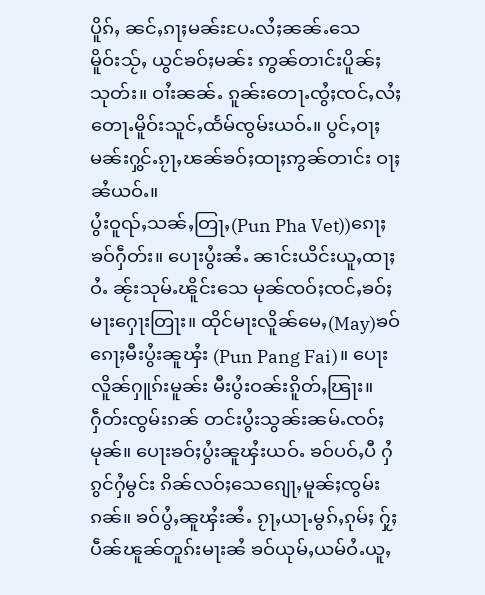ပိူၵ်ႇ ၼင်ႇၵႃႈမၼ်းပႄႉလႆႈၼၼ်ႉသေ မိူဝ်းသႂ်ႇ ယွင်ၶဝ်ႈမၼ်း ဢွၼ်တၢင်းပိူၼ်ႈသုတ်း။ ဝၢႆးၼၼ်ႉ ၵူၼ်းတေႃႉၸွႆႈၸင်ႇလႆႈတေႃႉမိူဝ်းသူင်ႇထႅမ်ၸွမ်းယဝ်ႉ။ ပွင်ႇဝႃႈ မၼ်းႁွင်ႉၵႂႃႇၽၼ်ၶဝ်ႈထႃႈဢွၼ်တၢင်း ဝႃႈၼႆယဝ်ႉ။
ပွႆးဝူၺ်ႇသၼ်ႇတြႃႇ(Pun Pha Vet))ၵေႃႈ ၶဝ်ႁဵတ်း။ ပေႃးပွႆးၼႆႉ ၼၢင်းယိင်းယူႇထႃႈဝႆႉ ၼႂ်းသုမ်ႉၽိူင်းသေ မုၼ်ၸဝ်ႈၸင်ႇၶဝ်ႈမႃးႁေႃးတြႃး။ ထိုင်မႃးလိူၼ်မေႇ(May)ၶဝ်ၵေႃႈမီးပွႆးၼူၾႆး (Pun Pang Fai)။ ပေႃးလိူၼ်ႁူၵ်းမူၼ်း မီးပွႆးဝၼ်းၵိူတ်ႇၽြႃး။ ႁဵတ်းၸွမ်းၵၼ် တင်းပွႆးသွၼ်းၼမ်ႉၸဝ်ႈမုၼ်။ ပေႃးၶဝ်ႈပွႆးၼူၾႆးယဝ်ႉ ၶဝ်ပဝ်ႇပီ ႁႆၵွင်ႁႆမွင်း ၵိၼ်လဝ်ႈသေၵျေႃႇမူၼ်ႈၸွမ်းၵၼ်။ ၶဝ်ပွႆႇၼူၾႆးၼႆႉ ၵႂႃႇယႃႉမွၵ်ႇၵုမ်ႈ ႁႂ်ႈပဵၼ်ၽူၼ်တူၵ်းမႃးၼႆ ၶဝ်ယုမ်ႇယမ်ဝႆႉယူႇ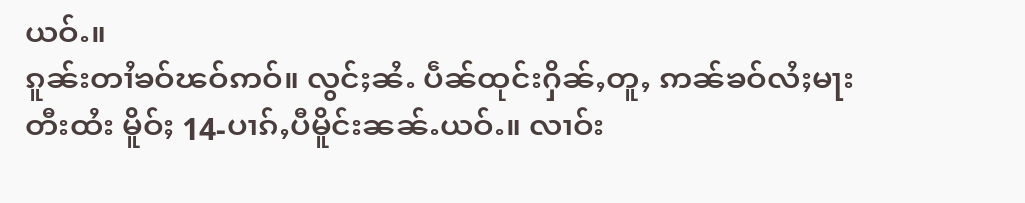ယဝ်ႉ။
ၵူၼ်းတၢႆၶဝ်ၽဝ်ဢဝ်။ လွင်ႈၼႆႉ ပဵၼ်ထုင်းႁိၼ်ႇတူႇ ဢၼ်ၶဝ်လႆႈမႃးတီးထႆး မိူဝ်ႈ 14-ပၢၵ်ႇပီမိူင်းၼၼ်ႉယဝ်ႉ။ လၢဝ်း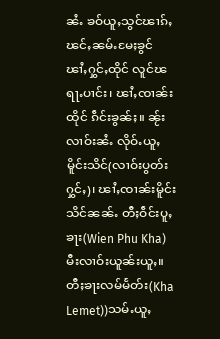ၼႆႉ ၶဝ်ယူႇသွင်ၽၢၵ်ႇ ၽင်ႇၼမ်ႉမႄႈၶွင် ၽၢႆႇႁွင်ႇထိုင် လူင်ၽရႃႉပၢင်း၊ ၽၢႆႇၸၢၼ်းထိုင် ၵဵင်းၶွၼ်ႈ။ ၼႂ်းလၢဝ်းၼႆႉ လိုဝ်ႉယူႇမိူင်းသိင်(လၢဝ်းပွတ်းႁွင်ႇ)၊ ၽၢႆႇၸၢၼ်းမိူင်းသိင်ၼၼ်ႉ တီႈဝဵင်းပူႇၶႃး(Wien Phu Kha) မီးလၢဝ်းယူၼ်းယူႇ။ တီႈၶႃးလမ်မႅတ်း(Kha Lemet))သမ်ႉယူႇ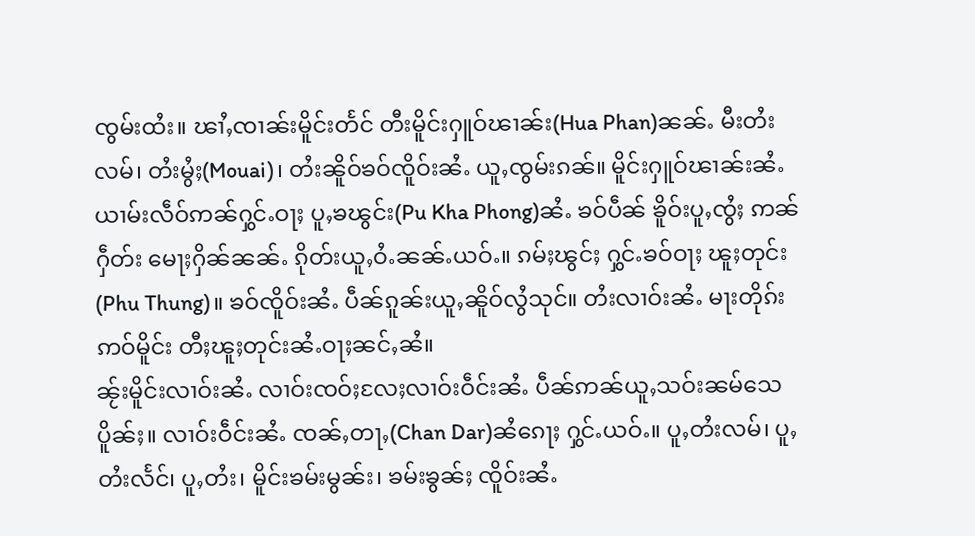ၸွမ်းထႆး။ ၽၢႆႇၸၢၼ်းမိူင်းတႅင် တီးမိူင်းႁူဝ်ၽၢၼ်း(Hua Phan)ၼၼ်ႉ မီးတႆးလမ်၊ တႆးမွႆႈ(Mouai)၊ တႆးၼိူဝ်ၶဝ်ၸိူဝ်းၼႆႉ ယူႇၸွမ်းၵၼ်။ မိူင်းႁူဝ်ၽၢၼ်းၼႆႉ ယၢမ်းလဵဝ်ဢၼ်ႁွင်ႉဝႃႈ ပူႇၶၽွင်း(Pu Kha Phong)ၼႆႉ ၶဝ်ပဵၼ် ၶိူဝ်းပူႇၸွႆႈ ဢၼ်ႁဵတ်း မေႃႈႁိၼ်ၼၼ်ႉ ၵိုတ်းယူႇဝႆႉၼၼ်ႉယဝ်ႉ။ ၵမ်ႈၽွင်ႈ ႁွင်ႉၶဝ်ဝႃႈ ၽူႈတုင်း(Phu Thung)။ ၶဝ်ၸိူဝ်းၼႆႉ ပဵၼ်ၵူၼ်းယူႇၼိူဝ်လွႆသုင်။ တႆးလၢဝ်းၼႆႉ မႃးတိုၵ်းဢဝ်မိူင်း တီႈၽူႈတုင်းၼႆႉဝႃႈၼင်ႇၼႆ။
ၼႂ်းမိူင်းလၢဝ်းၼႆႉ လၢဝ်းၸဝ်ႈလႄႈလၢဝ်းဝဵင်းၼႆႉ ပဵၼ်ဢၼ်ယူႇသဝ်းၼမ်သေပိူၼ်ႈ။ လၢဝ်းဝဵင်းၼႆႉ ၸၼ်ႇတႃႇ(Chan Dar)ၼႆၵေႃႈ ႁွင်ႉယဝ်ႉ။ ပူႇတႆးလမ်၊ ပူႇတႆးလႅင်၊ ပူႇတႆး၊ မိူင်းၶမ်းမွၼ်း၊ ၶမ်းၶွၼ်ႈ ၸိူဝ်းၼႆႉ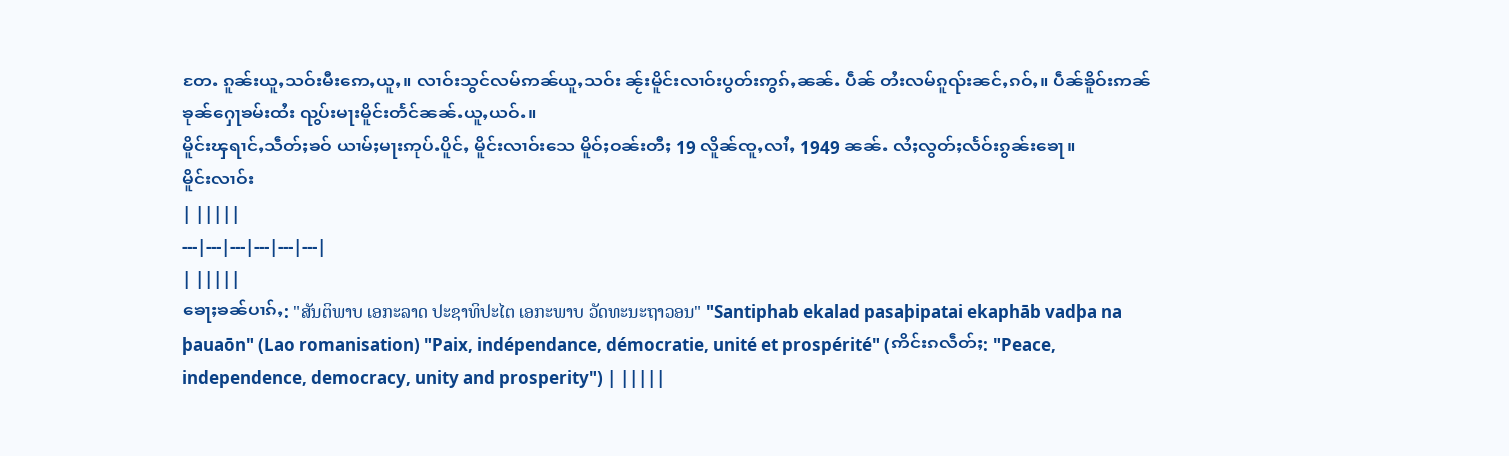တႄႉ ၵူၼ်းယူႇသဝ်းမီးဢေႇယူႇ။ လၢဝ်းသွင်လမ်ဢၼ်ယူႇသဝ်း ၼႂ်းမိူင်းလၢဝ်းပွတ်းဢွၵ်ႇၼၼ်ႉ ပဵၼ် တႆးလမ်ၵူၺ်းၼင်ႇၵဝ်ႇ။ ပဵၼ်ၶိူဝ်းဢၼ်ၶုၼ်ႁေႃၶမ်းထႆး ၺွပ်းမႃးမိူင်းတႅင်ၼၼ်ႉယူႇယဝ်ႉ။
မိူင်းၾရၢင်ႇသဵတ်ႈၶဝ် ယၢမ်ႈမႃးဢုပ်ႉပိူင်ႇ မိူင်းလၢဝ်းသေ မိူဝ်ႈဝၼ်းတီႈ 19 လိူၼ်ၸူႇလၢႆႇ 1949 ၼၼ်ႉ လႆႈလွတ်ႈလႅဝ်းၵွၼ်းၶေႃ။
မိူင်းလၢဝ်း
| |||||
---|---|---|---|---|---|
| |||||
ၶေႃႈၶၼ်ပၢၵ်ႇ: "ສັນຕິພາບ ເອກະລາດ ປະຊາທິປະໄຕ ເອກະພາບ ວັດທະນະຖາວອນ" "Santiphab ekalad pasaþipatai ekaphāb vadþa na þauaōn" (Lao romanisation) "Paix, indépendance, démocratie, unité et prospérité" (ဢိင်းၵလဵတ်ႈ: "Peace, independence, democracy, unity and prosperity") | |||||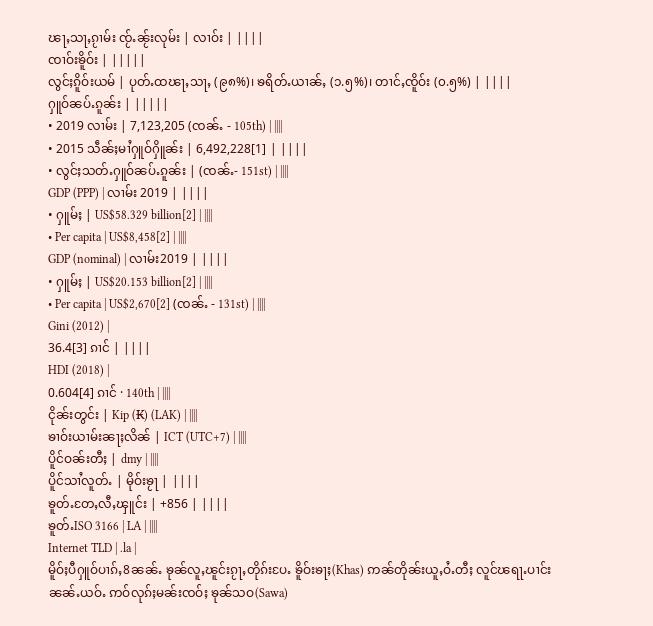ၽႃႇသႃႇၵႂၢမ်း ၸႂ်ႉၼႂ်းလုမ်း | လၢဝ်း | ||||
ၸၢဝ်းၶိူဝ်း | |||||
လွင်ႈၵိူဝ်းယမ် | ပုတ်ႉထၽႃႇသႃႇ (၉၈%)၊ ၶရိတ်ႉယၢၼ်ႇ (၁.၅%)၊ တၢင်ႇၸိူဝ်း (၀.၅%) | ||||
ႁူဝ်ၼပ်ႉၵူၼ်း | |||||
• 2019 လၢမ်း | 7,123,205 (ၸၼ်ႉ - 105th) | ||||
• 2015 သဵၼ်ႈမၢႆႁူဝ်ႁိူၼ်း | 6,492,228[1] | ||||
• လွင်ႈသတ်ႉႁူဝ်ၼပ်ႉၵူၼ်း | (ၸၼ်ႉ- 151st) | ||||
GDP (PPP) | လၢမ်း 2019 | ||||
• ႁူမ်ႈ | US$58.329 billion[2] | ||||
• Per capita | US$8,458[2] | ||||
GDP (nominal) | လၢမ်း2019 | ||||
• ႁူမ်ႈ | US$20.153 billion[2] | ||||
• Per capita | US$2,670[2] (ၸၼ်ႉ - 131st) | ||||
Gini (2012) |
36.4[3] ၵၢင် | ||||
HDI (2018) |
0.604[4] ၵၢင် · 140th | ||||
ငိုၼ်းတွင်း | Kip (₭) (LAK) | ||||
ၶၢဝ်းယၢမ်းၼႃႈလိၼ် | ICT (UTC+7) | ||||
ပိူင်ဝၼ်းတီႈ | dmy | ||||
ပိူင်သၢႆလူတ်ႉ | မိုဝ်းၶႂႃ | ||||
ၶူတ်ႉတႄႇလီႇၾူင်း | +856 | ||||
ၶူတ်ႉISO 3166 | LA | ||||
Internet TLD | .la |
မိူဝ်ႈပီႁူဝ်ပၢၵ်ႇ8ၼၼ်ႉ ၶုၼ်လူႇၽူင်းၵႂႃႇတိုၵ်းပႄႉ ၶိူဝ်းၶႃႈ(Khas) ဢၼ်တိုၼ်းယူႇဝႆႉတီႈ လူင်ၽရႃႉပၢင်းၼၼ်ႉယဝ်ႉ ဢဝ်လုၵ်ႈမၼ်းၸဝ်ႈ ၶုၼ်သဝ(Sawa)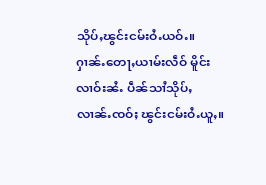သိုပ်ႇၽွင်းငမ်းဝႆႉယဝ်ႉ။ ႁၢၼ်ႉတေႃႇယၢမ်းလဵဝ် မိူင်းလၢဝ်းၼႆႉ ပဵၼ်သၢႆသိုပ်ႇလၢၼ်ႉၸဝ်ႈ ၽွင်းငမ်းဝႆႉယူႇ။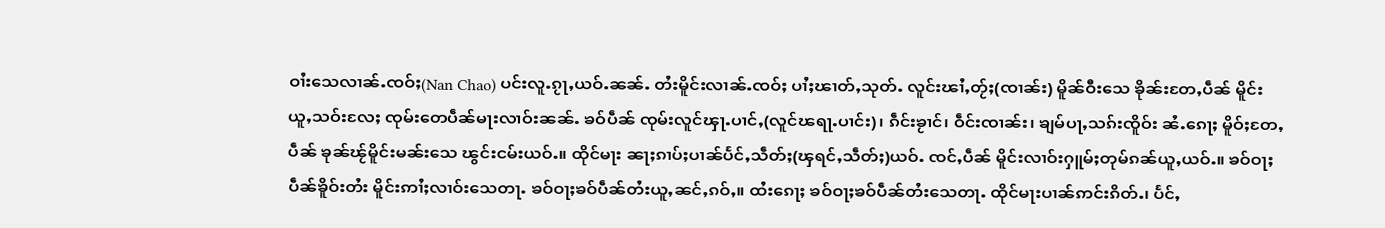ဝၢႆးသေလၢၼ်ႉၸဝ်ႈ(Nan Chao) ပင်းလူႉၵႂႃႇယဝ်ႉၼၼ်ႉ တႆးမိူင်းလၢၼ်ႉၸဝ်ႈ ပၢႆႈၽၢတ်ႇသုတ်ႉ လူင်းၽၢႆႇတႂ်ႈ(ၸၢၼ်း) မိူၼ်ဝီးသေ ၶိုၼ်းတႄႇပဵၼ် မိူင်းယူႇသဝ်းလႄႈ ၸုမ်းတေပဵၼ်မႃးလၢဝ်းၼၼ်ႉ ၶဝ်ပဵၼ် ၸုမ်းလူင်ၾႃႉပၢင်ႇ(လူင်ၽရႃႉပၢင်း)၊ ၵဵင်းၶႂၢင်၊ ဝဵင်းၸၢၼ်း၊ ၶျမ်ပႃႇသၵ်းၸိူဝ်း ၼႆႉၵေႃႈ မိူဝ်ႈတႄႇပဵၼ် ၶုၼ်ၽႂ်မိူင်းမၼ်းသေ ၽွင်းငမ်းယဝ်ႉ။ ထိုင်မႃး ၼႃႈၵၢပ်ႈပၢၼ်ပႅင်ႇသဵတ်ႈ(ၾရင်ႇသဵတ်ႈ)ယဝ်ႉ ၸင်ႇပဵၼ် မိူင်းလၢဝ်းႁူမ်ႈတုမ်ၵၼ်ယူႇယဝ်ႉ။ ၶဝ်ဝႃႈ ပဵၼ်ၶိူဝ်းတႆး မိူင်းဢၢႆႈလၢဝ်းသေတႃႉ ၶဝ်ဝႃႈၶဝ်ပဵၼ်တႆးယူႇၼင်ႇၵဝ်ႇ။ ထႆးၵေႃႈ ၶဝ်ဝႃႈၶဝ်ပဵၼ်တႆးသေတႃႉ ထိုင်မႃးပၢၼ်ဢင်းၵိတ်ႉ၊ ပႅင်ႇ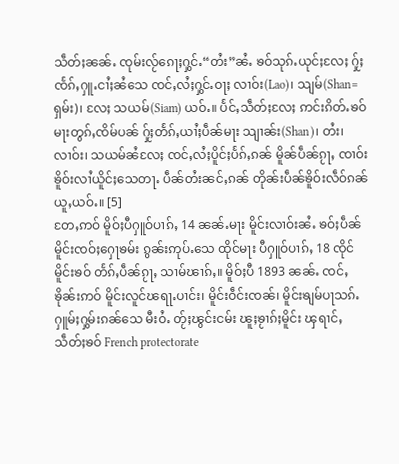သဵတ်ႈၼၼ်ႉ ၸုမ်းလႂ်ၵေႃႈႁွင်ႉ“တႆး”ၼႆႉ ၶဝ်သုၵ်ႉယုင်ႈလႄႈ ႁႂ်ႈၸႅၵ်ႇႁူႉငၢႆႈၼႆသေ ၸင်ႇလႆႈႁွင်ႉဝႃႈ လၢဝ်း(Lao)၊ သျမ်(Shan=ရှမ်း)၊ လႄႈ သယမ်(Siam) ယဝ်ႉ။ ပႅင်ႇသဵတ်ႈလႄႈ ဢင်းၵိတ်ႉၶဝ် မႃးတွၵ်ႇၸိမ်ပၼ် ႁႂ်ႈတႅၵ်ႇယၢႆႈပဵၼ်မႃး သျၢၼ်း(Shan)၊ တႆး၊ လၢဝ်း၊ သယမ်ၼႆလႄႈ ၸင်ႇလႆႈပိူင်ႈပႅၵ်ႇၵၼ် မိူၼ်ပဵၼ်ၵႂႃႇ ၸၢဝ်းၶိူဝ်းလၢႆယိူင်ႈသေတႃႉ ပဵၼ်တႆးၼင်ႇၵၼ် တိုၼ်းပဵၼ်ၶိူဝ်းလဵဝ်ၵၼ်ယူႇယဝ်ႉ။ [5]
တႄႇဢဝ် မိူဝ်ႈပီႁူဝ်ပၢၵ်ႇ 14 ၼၼ်ႉမႃး မိူင်းလၢဝ်းၼႆႉ ၶဝ်ႈပဵၼ် မိူင်းၸဝ်ႈႁေႃၶမ်း ၵွၼ်းဢုပ်ႉသေ ထိုင်မႃး ပီႁူဝ်ပၢၵ်ႇ 18 ၸိုင် မိူင်းၶဝ် တႅၵ်ႇပဵၼ်ၵႂႃႇ သၢမ်ၽၢၵ်ႇ။ မိူဝ်ႈပီ 1893 ၼၼ်ႉ ၸင်ႇၶိုၼ်းဢဝ် မိူင်းလူင်ၽရႃႉပၢင်း၊ မိူင်းဝဵင်းၸၼ်၊ မိူင်းၶျမ်ပႃသၵ်ႉ ႁူမ်ႈႁွမ်းၵၼ်သေ မီးဝႆႉ တႂ်ႈၽွင်းငမ်း ၽူႈၶႂၢၵ်ႈမိူင်း ၾရၢင်ႇသဵတ်ႈၶဝ် French protectorate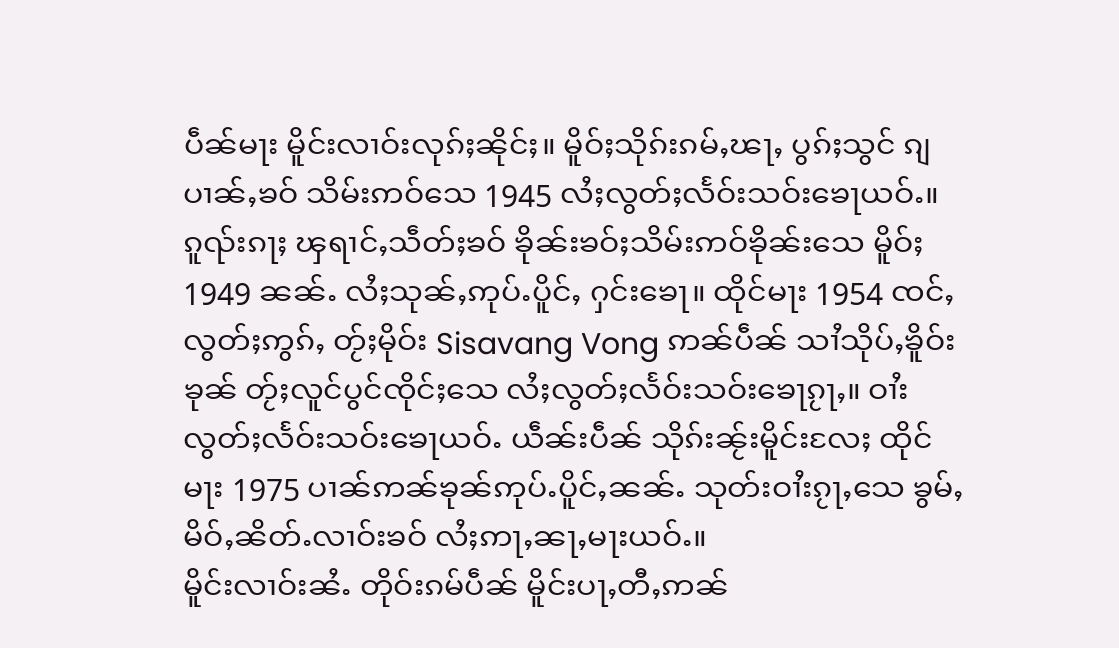ပဵၼ်မႃး မိူင်းလၢဝ်းလုၵ်ႈၼိုင်ႈ။ မိူဝ်ႈသိုၵ်းၵမ်ႇၽႃႇ ပွၵ်ႈသွင် ၵျပၢၼ်ႇၶဝ် သိမ်းဢဝ်သေ 1945 လႆႈလွတ်ႈလႅဝ်းသဝ်းၶေႃယဝ်ႉ။ ၵူၺ်းၵႃႈ ၾရၢင်ႇသဵတ်ႈၶဝ် ၶိုၼ်းၶဝ်ႈသိမ်းဢဝ်ၶိုၼ်းသေ မိူဝ်ႈ 1949 ၼၼ်ႉ လႆႈသုၼ်ႇဢုပ်ႉပိူင်ႇ ႁင်းၶေႃ။ ထိုင်မႃး 1954 ၸင်ႇလွတ်ႈဢွၵ်ႇ တႂ်ႈမိုဝ်း Sisavang Vong ဢၼ်ပဵၼ် သၢႆသိုပ်ႇၶိူဝ်းၶုၼ် တႂ်ႈလူင်ပွင်ၸိုင်ႈသေ လႆႈလွတ်ႈလႅဝ်းသဝ်းၶေႃၵႂႃႇ။ ဝၢႆးလွတ်ႈလႅဝ်းသဝ်းၶေႃယဝ်ႉ ယဵၼ်းပဵၼ် သိုၵ်းၼႂ်းမိူင်းလႄႈ ထိုင်မႃး 1975 ပၢၼ်ဢၼ်ၶုၼ်ဢုပ်ႉပိူင်ႇၼၼ်ႉ သုတ်းဝၢႆးၵႂႃႇသေ ၶွမ်ႇမိဝ်ႇၼိတ်ႉလၢဝ်းၶဝ် လႆႈဢႃႇၼႃႇမႃးယဝ်ႉ။
မိူင်းလၢဝ်းၼႆႉ တိုဝ်းၵမ်ပဵၼ် မိူင်းပႃႇတီႇဢၼ်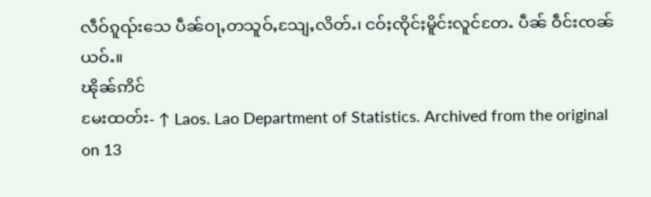လဵဝ်ၵူၺ်းသေ ပဵၼ်ဝႃႇတသူဝ်ႇသျႄႇလိတ်ႉ၊ ငဝ်ႈၸိုင်ႈမိူင်းလူင်တႄႉ ပဵၼ် ဝဵင်းၸၼ်ယဝ်ႉ။
ၽိုၼ်ဢိင်
မႄးထတ်း- ↑ Laos. Lao Department of Statistics. Archived from the original on 13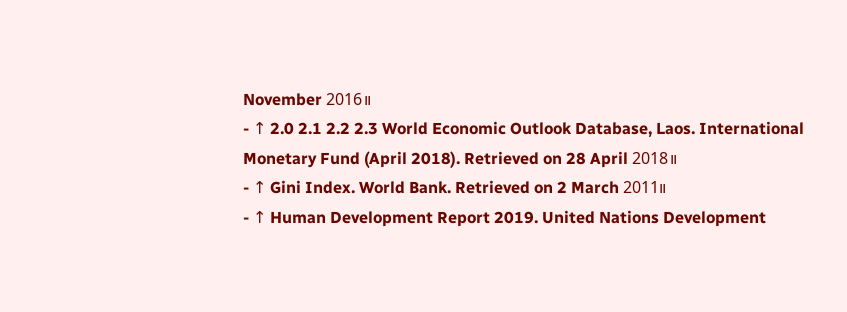November 2016။
- ↑ 2.0 2.1 2.2 2.3 World Economic Outlook Database, Laos. International Monetary Fund (April 2018). Retrieved on 28 April 2018။
- ↑ Gini Index. World Bank. Retrieved on 2 March 2011။
- ↑ Human Development Report 2019. United Nations Development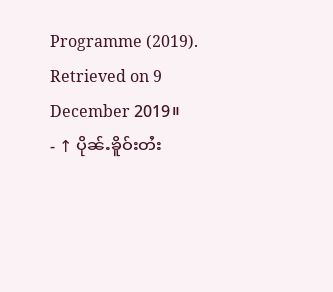Programme (2019). Retrieved on 9 December 2019။
- ↑ ပိုၼ်ႉၶိူဝ်းတႆး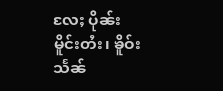လႄႈ ပိုၼ်းမိူင်းတႆး၊ ၶိူဝ်းသႅၼ်